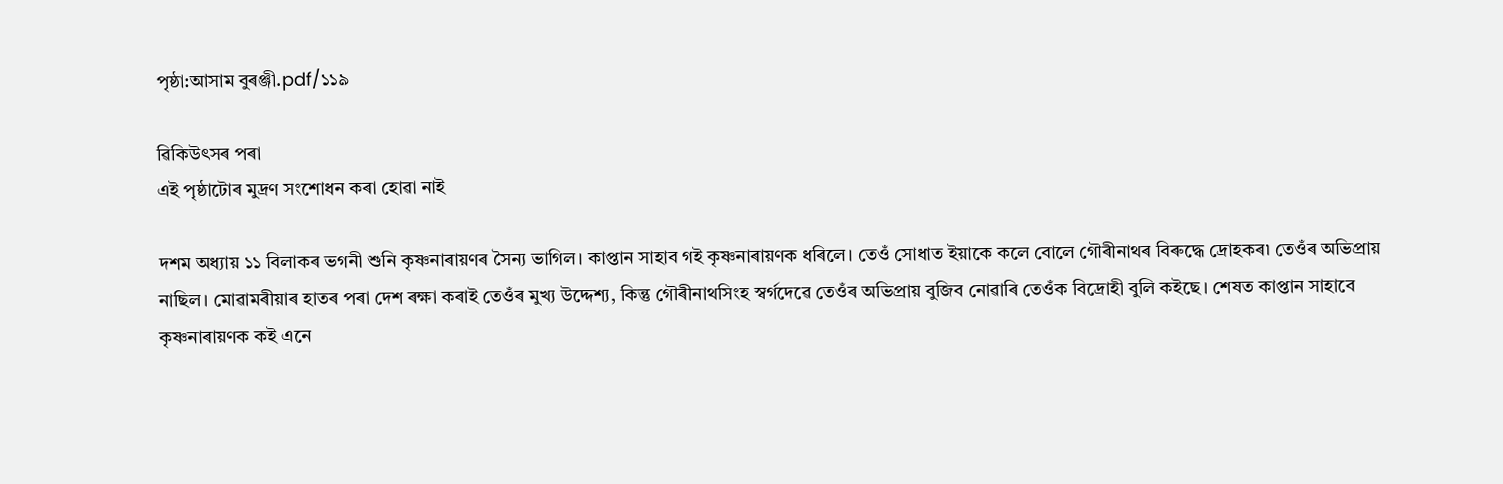পৃষ্ঠা:আসাম বুৰঞ্জী.pdf/১১৯

ৱিকিউৎসৰ পৰা
এই পৃষ্ঠাটোৰ মুদ্ৰণ সংশোধন কৰা হোৱা নাই

দশম অধ্যায় ১১ বিলাকৰ ভগনী শুনি কৃষ্ণনাৰায়ণৰ সৈন্য ভাগিল। কাপ্তান সাহাব গই কৃষ্ণনাৰায়ণক ধৰিলে। তেওঁ সোধাত ইয়াকে কলে বোলে গৌৰীনাথৰ বিৰুদ্ধে দ্ৰোহকৰ৷ তেওঁৰ অভিপ্ৰায় নাছিল। মোৱামৰীয়াৰ হাতৰ পৰা দেশ ৰক্ষা কৰাই তেওঁৰ মুখ্য উদ্দেশ্য, কিন্তু গৌৰীনাথসিংহ স্বৰ্গদেৱে তেওঁৰ অভিপ্ৰায় বুজিব নোৱাৰি তেওঁক বিদ্ৰোহী বুলি কইছে। শেষত কাপ্তান সাহাবে কৃষ্ণনাৰায়ণক কই এনে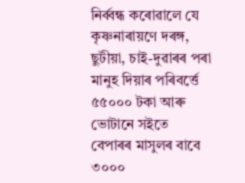নিৰ্ব্বন্ধ কৰোৱালে যে কৃষ্ণনাৰায়ণে দৰঙ্গ, ছুটীয়া, চাই-দুৱাৰৰ পৰা মানুহ দিয়াৰ পৰিবৰ্ত্তে ৫৫০০০ টকা আৰু ভোটানে সইতে বেপাৰৰ মাসুলৰ বাবে ৩০০০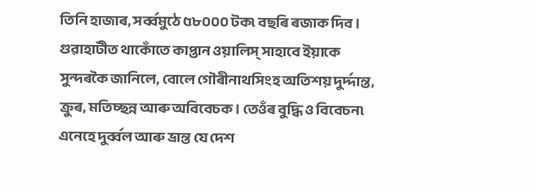তিনি হাজাৰ, সৰ্ব্বমুঠে ৫৮০০০ টক৷ বছৰি ৰজাক দিব। গুৱাহাটীত থাকোঁতে কাপ্তান ওয়ালিস্ সাহাবে ইয়াকে সুন্দৰকৈ জানিলে, বোলে গৌৰীনাথসিংহ অতিশয় দুৰ্দ্দান্ত, ক্ৰুৰ, মতিচ্ছন্ন আৰু অবিবেচক। তেওঁৰ বুদ্ধি ও বিবেচন৷ এনেহে দুৰ্ব্বল আৰু ভ্ৰান্ত যে দেশ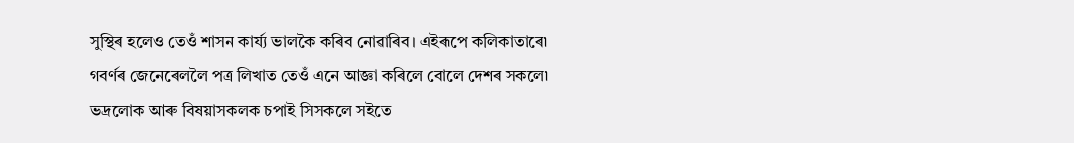সুস্থিৰ হলেও তেওঁ শাসন কাৰ্য্য ভালকৈ কৰিব নোৱাৰিব। এইৰূপে কলিকাতাৰে৷ গবৰ্ণৰ জেনেৰেললৈ পত্ৰ লিখাত তেওঁ এনে আজ্ঞা কৰিলে বোলে দেশৰ সকলে৷ ভদ্ৰলোক আৰু বিষয়াসকলক চপাই সিসকলে সইতে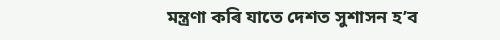মন্ত্ৰণা কৰি যাতে দেশত সুশাসন হ’ব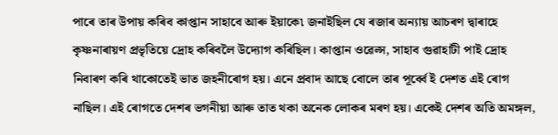পাৰে তাৰ উপায় কৰিব কাপ্তান সাহাবে আৰু ইয়াকে৷ জনাইছিল যে ৰজাৰ অন্যায় আচৰণ দ্বাৰাহে কৃষ্ণনাৰায়ণ প্ৰভৃতিয়ে দ্ৰোহ কৰিবলৈ উদ্যোগ কৰিছিল। কাপ্তান ওৱেল্স, সাহাব গুৱাহাটী পাই দ্ৰোহ নিবাৰণ কৰি থাকোতেই ভাত জহনীৰোগ হয়। এনে প্ৰবাদ আছে বোলে তাৰ পূৰ্ব্বে ই দেশত এই ৰোগ নাছিল। এই ৰোগতে দেশৰ ভগনীয়া আৰু তাত থকা অনেক লোকৰ মৰণ হয়। একেই দেশৰ অতি অমঙ্গল,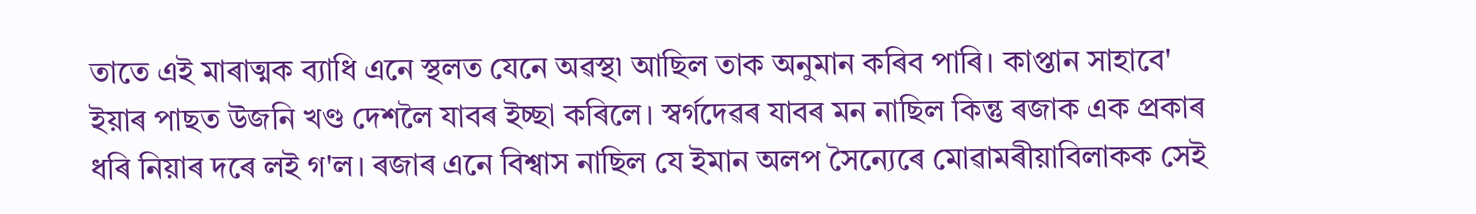তাতে এই মাৰাত্মক ব্যাধি এনে স্থলত যেনে অৱস্থ৷ আছিল তাক অনুমান কৰিব পাৰি। কাপ্তান সাহাবে' ইয়াৰ পাছত উজনি খণ্ড দেশলৈ যাবৰ ইচ্ছা কৰিলে। স্বৰ্গদেৱৰ যাবৰ মন নাছিল কিন্তু ৰজাক এক প্ৰকাৰ ধৰি নিয়াৰ দৰে লই গ'ল। ৰজাৰ এনে বিশ্বাস নাছিল যে ইমান অলপ সৈন্যেৰে মোৱামৰীয়াবিলাকক সেই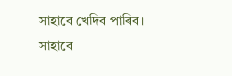সাহাবে খেদিব পাৰিব। সাহাবে